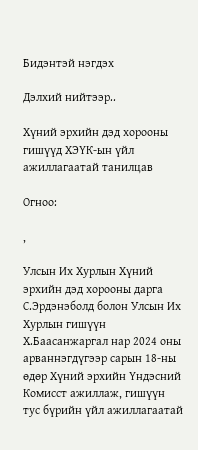Бидэнтэй нэгдэх

Дэлхий нийтээр..

Хүний эрхийн дэд хорооны гишүүд ХЭҮК-ын үйл ажиллагаатай танилцав

Огноо:

,

Улсын Их Хурлын Хүний эрхийн дэд хорооны дарга С.Эрдэнэболд болон Улсын Их Хурлын гишүүн Х.Баасанжаргал нар 2024 оны арваннэгдүгээр сарын 18-ны өдөр Хүний эрхийн Үндэсний Комисст ажиллаж, гишүүн тус бүрийн үйл ажиллагаатай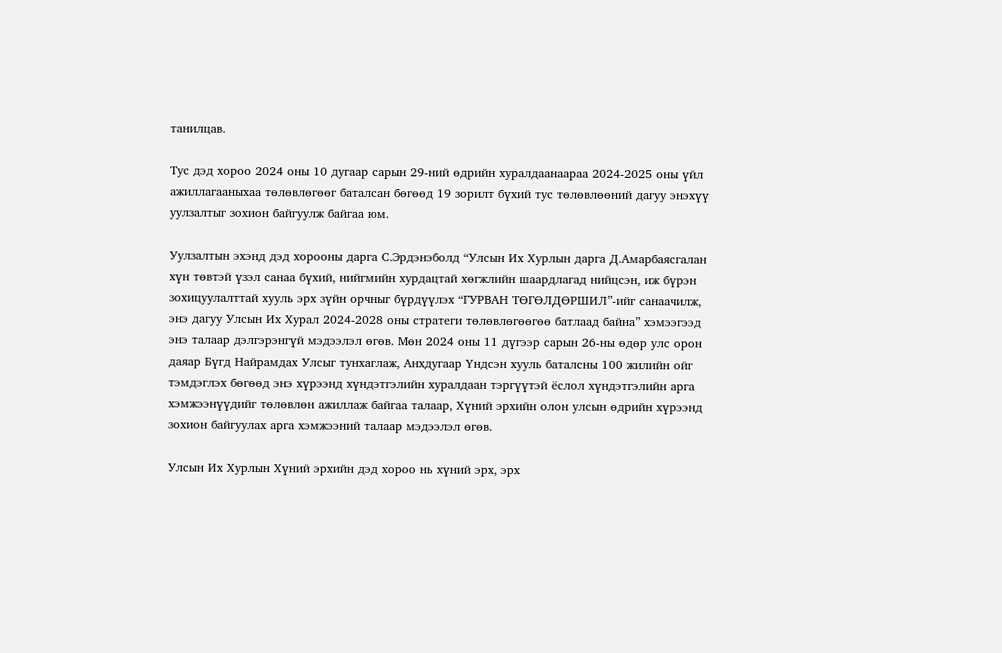танилцав.

Тус дэд хороо 2024 оны 10 дугаар сарын 29-ний өдрийн хуралдаанаараа 2024-2025 оны үйл ажиллагааныхаа төлөвлөгөөг баталсан бөгөөд 19 зорилт бүхий тус төлөвлөөний дагуу энэхүү уулзалтыг зохион байгуулж байгаа юм.

Уулзалтын эхэнд дэд хорооны дарга С.Эрдэнэболд “Улсын Их Хурлын дарга Д.Амарбаясгалан хүн төвтэй үзэл санаа бүхий, нийгмийн хурдацтай хөгжлийн шаардлагад нийцсэн, иж бүрэн зохицуулалттай хууль эрх зүйн орчныг бүрдүүлэх “ГУРВАН ТӨГӨЛДӨРШИЛ”-ийг санаачилж, энэ дагуу Улсын Их Хурал 2024-2028 оны стратеги төлөвлөгөөгөө батлаад байна” хэмээгээд энэ талаар дэлгэрэнгүй мэдээлэл өгөв. Мөн 2024 оны 11 дүгээр сарын 26-ны өдөр улс орон даяар Бүгд Найрамдах Улсыг тунхаглаж, Анхдугаар Үндсэн хууль баталсны 100 жилийн ойг тэмдэглэх бөгөөд энэ хүрээнд хүндэтгэлийн хуралдаан тэргүүтэй ёслол хүндэтгэлийн арга хэмжээнүүдийг төлөвлөн ажиллаж байгаа талаар, Хүний эрхийн олон улсын өдрийн хүрээнд зохион байгуулах арга хэмжээний талаар мэдээлэл өгөв.

Улсын Их Хурлын Хүний эрхийн дэд хороо нь хүний эрх, эрх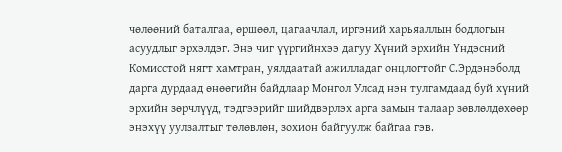чөлөөний баталгаа, өршөөл, цагаачлал, иргэний харьяаллын бодлогын асуудлыг эрхэлдэг. Энэ чиг үүргийнхээ дагуу Хүний эрхийн Үндэсний Комисстой нягт хамтран, уялдаатай ажилладаг онцлогтойг С.Эрдэнэболд дарга дурдаад өнөөгийн байдлаар Монгол Улсад нэн тулгамдаад буй хүний эрхийн зөрчлүүд, тэдгээрийг шийдвэрлэх арга замын талаар зөвлөлдөхөөр энэхүү уулзалтыг төлөвлөн, зохион байгуулж байгаа гэв.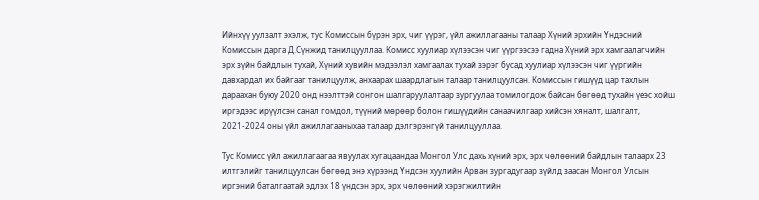Ийнхүү уулзалт эхэлж, тус Комиссын бүрэн эрх, чиг үүрэг, үйл ажиллагааны талаар Хүний эрхийн Үндэсний Комиссын дарга Д.Сүнжид танилцууллаа. Комисс хуулиар хүлээсэн чиг үүргээсээ гадна Хүний эрх хамгаалагчийн эрх зүйн байдлын тухай, Хүний хувийн мэдээлэл хамгаалах тухай зэрэг бусад хуулиар хүлээсэн чиг үүргийн давхардал их байгааг танилцуулж, анхаарах шаардлагын талаар танилцуулсан. Комиссын гишүүд цар тахлын дараахан буюу 2020 онд нээлттэй сонгон шалгаруулалтаар зургуулаа томилогдож байсан бөгөөд тухайн үеэс хойш иргэдээс ирүүлсэн санал гомдол, түүний мөрөөр болон гишүүдийн санаачилгаар хийсэн хяналт, шалгалт, 2021-2024 оны үйл ажиллагааныхаа талаар дэлгэрэнгүй танилцууллаа.

Тус Комисс үйл ажиллагаагаа явуулах хугацаандаа Монгол Улс дахь хүний эрх, эрх чөлөөний байдлын талаарх 23 илтгэлийг танилцуулсан бөгөөд энэ хүрээнд Үндсэн хуулийн Арван зургадугаар зүйлд заасан Монгол Улсын иргэний баталгаатай эдлэх 18 үндсэн эрх, эрх чөлөөний хэрэгжилтийн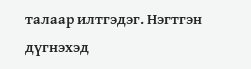талаар илтгэдэг. Нэгтгэн дүгнэхэд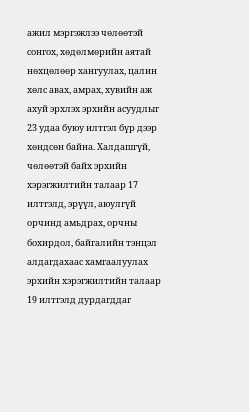ажил мэргэжлээ чөлөөтэй сонгох, хөдөлмөрийн аятай нөхцөлөөр хангуулах, цалин хөлс авах, амрах, хувийн аж ахуй эрхлэх эрхийн асуудлыг 23 удаа буюу илтгэл бүр дээр хөндсөн байна. Халдашгүй, чөлөөтэй байх эрхийн хэрэгжилтийн талаар 17 илтгэлд, эрүүл, аюулгүй орчинд амьдрах, орчны бохирдол, байгалийн тэнцэл алдагдахаас хамгаалуулах эрхийн хэрэгжилтийн талаар 19 илтгэлд дурдагддаг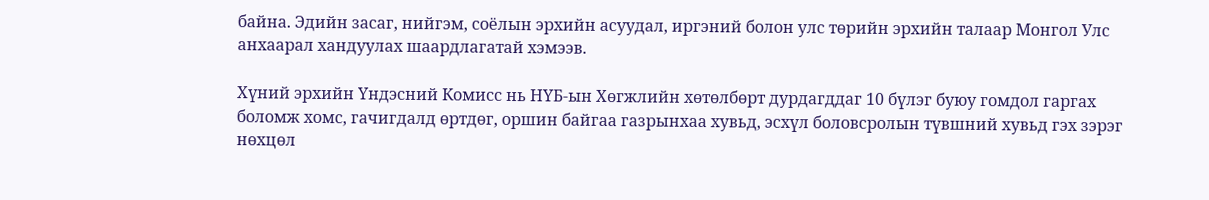байна. Эдийн засаг, нийгэм, соёлын эрхийн асуудал, иргэний болон улс төрийн эрхийн талаар Монгол Улс анхаарал хандуулах шаардлагатай хэмээв.

Хүний эрхийн Үндэсний Комисс нь НҮБ-ын Хөгжлийн хөтөлбөрт дурдагддаг 10 бүлэг буюу гомдол гаргах боломж хомс, гачигдалд өртдөг, оршин байгаа газрынхаа хувьд, эсхүл боловсролын түвшний хувьд гэх зэрэг нөхцөл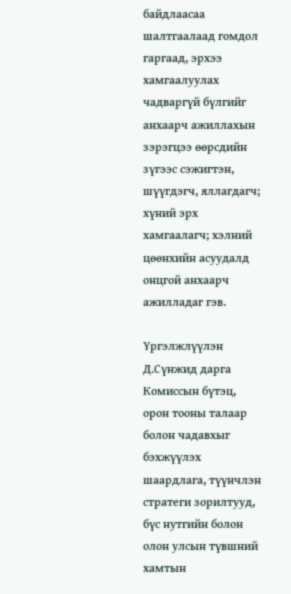байдлаасаа шалтгаалаад гомдол гаргаад, эрхээ хамгаалуулах чадваргүй бүлгийг анхаарч ажиллахын зэрэгцээ өөрсдийн зүгээс сэжигтэн, шүүгдэгч, яллагдагч; хүний эрх хамгаалагч; хэлний цөөнхийн асуудалд онцгой анхаарч ажилладаг гэв.

Үргэлжлүүлэн Д.Сүнжид дарга Комиссын бүтэц, орон тооны талаар болон чадавхыг бэхжүүлэх шаардлага, түүнчлэн стратеги зорилтууд, бүс нутгийн болон олон улсын түвшний хамтын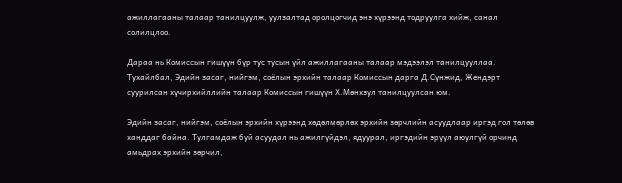ажиллагааны талаар танилцуулж, уулзалтад оролцогчид энэ хүрээнд тодруулга хийж, санал солилцлоо.

Дараа нь Комиссын гишүүн бүр тус тусын үйл ажиллагааны талаар мэдээлэл танилцууллаа. Тухайлбал, Эдийн засаг, нийгэм, соёлын эрхийн талаар Комиссын дарга Д.Сүнжид, Жендэрт суурилсан хүчирхийллийн талаар Комиссын гишүүн Х.Мөнхзул танилцуулсан юм.

Эдийн засаг, нийгэм, соёлын эрхийн хүрээнд хөдөлмөрлөх эрхийн зөрчлийн асуудлаар иргэд гол төлөв ханддаг байна. Тулгамдаж буй асуудал нь ажилгүйдэл, ядуурал, иргэдийн эрүүл аюулгүй орчинд амьдрах эрхийн зөрчил,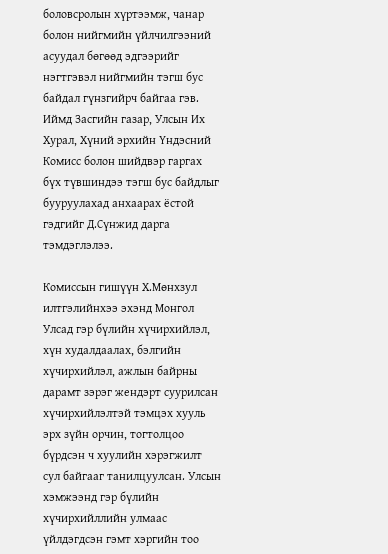боловсролын хүртээмж, чанар болон нийгмийн үйлчилгээний асуудал бөгөөд эдгээрийг нэгтгэвэл нийгмийн тэгш бус байдал гүнзгийрч байгаа гэв. Иймд Засгийн газар, Улсын Их Хурал, Хүний эрхийн Үндэсний Комисс болон шийдвэр гаргах бүх түвшиндээ тэгш бус байдлыг бууруулахад анхаарах ёстой гэдгийг Д.Сүнжид дарга тэмдэглэлээ.

Комиссын гишүүн Х.Мөнхзул илтгэлийнхээ эхэнд Монгол Улсад гэр бүлийн хүчирхийлэл, хүн худалдаалах, бэлгийн хүчирхийлэл, ажлын байрны дарамт зэрэг жендэрт суурилсан хүчирхийлэлтэй тэмцэх хууль эрх зүйн орчин, тогтолцоо бүрдсэн ч хуулийн хэрэгжилт сул байгааг танилцуулсан. Улсын хэмжээнд гэр бүлийн хүчирхийллийн улмаас үйлдэгдсэн гэмт хэргийн тоо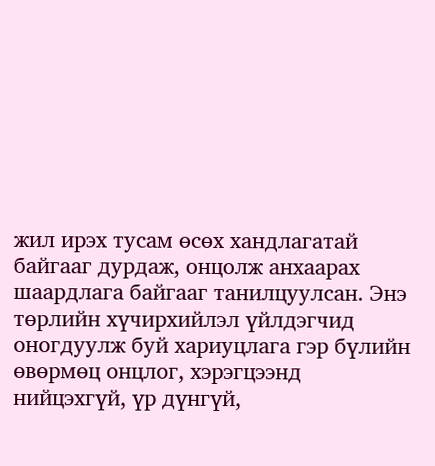жил ирэх тусам өсөх хандлагатай байгааг дурдаж, онцолж анхаарах шаардлага байгааг танилцуулсан. Энэ төрлийн хүчирхийлэл үйлдэгчид оногдуулж буй хариуцлага гэр бүлийн өвөрмөц онцлог, хэрэгцээнд нийцэхгүй, үр дүнгүй,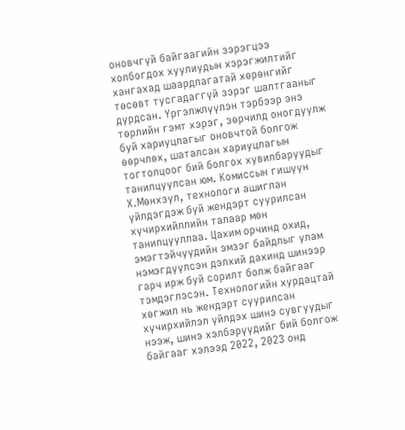оновчгүй байгаагийн зэрэгцээ холбогдох хуулиудын хэрэгжилтийг хангахад шаардлагатай хөрөнгийг төсөвт тусгадаггүй зэрэг шалтгааныг дурдсан. Үргэлжлүүлэн тэрбээр энэ төрлийн гэмт хэрэг, зөрчилд оногдуулж буй хариуцлагыг оновчтой болгож өөрчлөх, шаталсан хариуцлагын тогтолцоог бий болгох хувилбаруудыг танилцуулсан юм. Комиссын гишүүн Х.Мөнхзул, технологи ашиглан үйлдэгдэж буй жендэрт суурилсан хүчирхийллийн талаар мөн танилцууллаа. Цахим орчинд охид, эмэгтэйчүүдийн эмзэг байдлыг улам нэмэгдүүлсэн дэлхий дахинд шинээр гарч ирж буй сорилт болж байгааг тэмдэглэсэн. Технологийн хурдацтай хөгжил нь жендэрт суурилсан хүчирхийлэл үйлдэх шинэ сувгуудыг нээж, шинэ хэлбэрүүдийг бий болгож байгааг хэлээд 2022, 2023 онд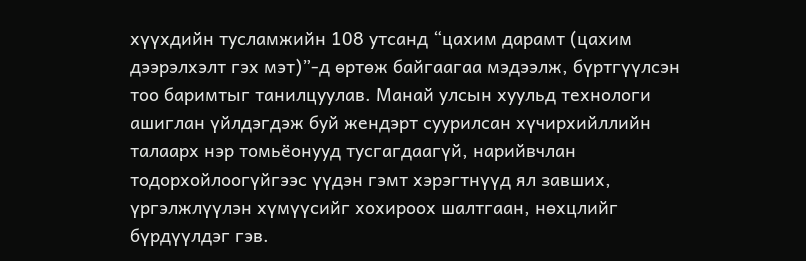хүүхдийн тусламжийн 108 утсанд “цахим дарамт (цахим дээрэлхэлт гэх мэт)”-д өртөж байгаагаа мэдээлж, бүртгүүлсэн тоо баримтыг танилцуулав. Манай улсын хуульд технологи ашиглан үйлдэгдэж буй жендэрт суурилсан хүчирхийллийн талаарх нэр томьёонууд тусгагдаагүй, нарийвчлан тодорхойлоогүйгээс үүдэн гэмт хэрэгтнүүд ял завших, үргэлжлүүлэн хүмүүсийг хохироох шалтгаан, нөхцлийг бүрдүүлдэг гэв.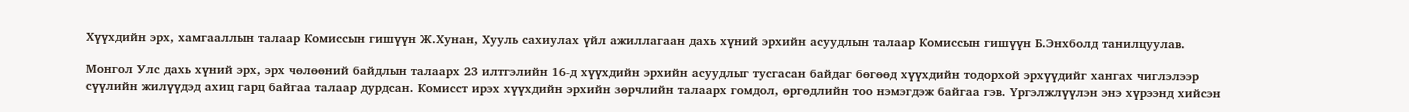Хүүхдийн эрх, хамгааллын талаар Комиссын гишүүн Ж.Хунан, Хууль сахиулах үйл ажиллагаан дахь хүний эрхийн асуудлын талаар Комиссын гишүүн Б.Энхболд танилцуулав.

Монгол Улс дахь хүний эрх, эрх чөлөөний байдлын талаарх 23 илтгэлийн 16-д хүүхдийн эрхийн асуудлыг тусгасан байдаг бөгөөд хүүхдийн тодорхой эрхүүдийг хангах чиглэлээр сүүлийн жилүүдэд ахиц гарц байгаа талаар дурдсан. Комисст ирэх хүүхдийн эрхийн зөрчлийн талаарх гомдол, өргөдлийн тоо нэмэгдэж байгаа гэв. Үргэлжлүүлэн энэ хүрээнд хийсэн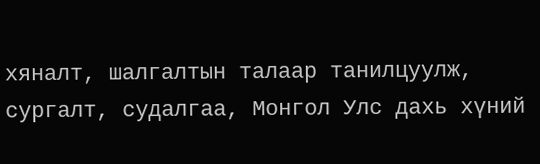хяналт, шалгалтын талаар танилцуулж, сургалт, судалгаа, Монгол Улс дахь хүний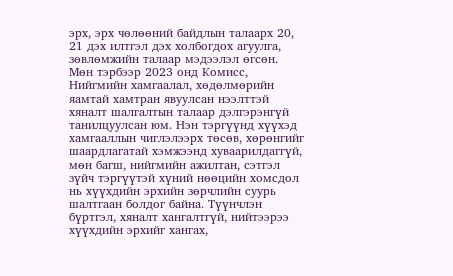эрх, эрх чөлөөний байдлын талаарх 20, 21 дэх илтгэл дэх холбогдох агуулга, зөвлөмжийн талаар мэдээлэл өгсөн. Мөн тэрбээр 2023 онд Комисс, Нийгмийн хамгаалал, хөдөлмөрийн яамтай хамтран явуулсан нээлттэй хяналт шалгалтын талаар дэлгэрэнгүй танилцуулсан юм. Нэн тэргүүнд хүүхэд хамгааллын чиглэлээрх төсөв, хөрөнгийг шаардлагатай хэмжээнд хуваарилдаггүй, мөн багш, нийгмийн ажилтан, сэтгэл зүйч тэргүүтэй хүний нөөцийн хомсдол нь хүүхдийн эрхийн зөрчлийн суурь шалтгаан болдог байна. Түүнчлэн бүртгэл, хяналт хангалтгүй, нийтээрээ хүүхдийн эрхийг хангах,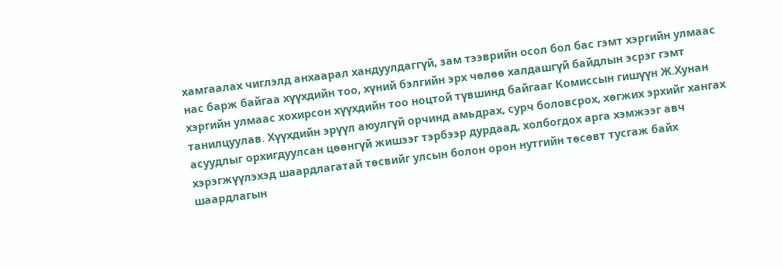хамгаалах чиглэлд анхаарал хандуулдаггүй, зам тээврийн осол бол бас гэмт хэргийн улмаас нас барж байгаа хүүхдийн тоо, хүний бэлгийн эрх чөлөө халдашгүй байдлын эсрэг гэмт хэргийн улмаас хохирсон хүүхдийн тоо ноцтой түвшинд байгааг Комиссын гишүүн Ж.Хунан танилцуулав. Хүүхдийн эрүүл аюулгүй орчинд амьдрах, сурч боловсрох, хөгжих эрхийг хангах асуудлыг орхигдуулсан цөөнгүй жишээг тэрбээр дурдаад, холбогдох арга хэмжээг авч хэрэгжүүлэхэд шаардлагатай төсвийг улсын болон орон нутгийн төсөвт тусгаж байх шаардлагын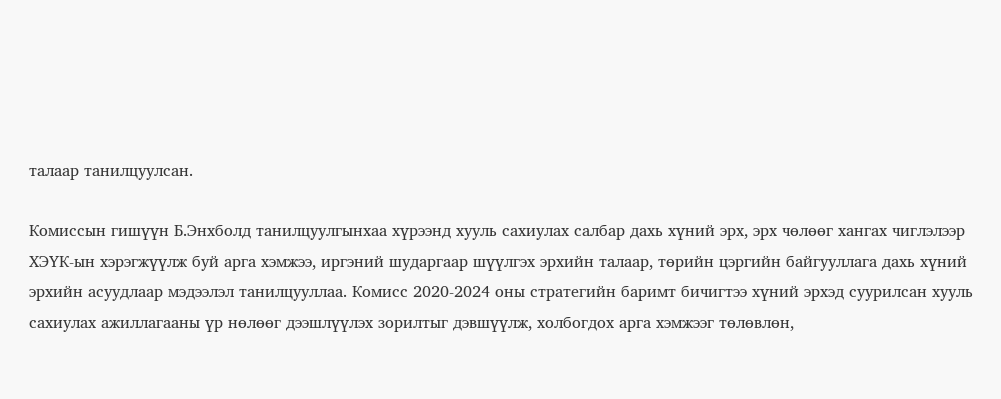талаар танилцуулсан.

Комиссын гишүүн Б.Энхболд танилцуулгынхаа хүрээнд хууль сахиулах салбар дахь хүний эрх, эрх чөлөөг хангах чиглэлээр ХЭҮК-ын хэрэгжүүлж буй арга хэмжээ, иргэний шударгаар шүүлгэх эрхийн талаар, төрийн цэргийн байгууллага дахь хүний эрхийн асуудлаар мэдээлэл танилцууллаа. Комисс 2020-2024 оны стратегийн баримт бичигтээ хүний эрхэд суурилсан хууль сахиулах ажиллагааны үр нөлөөг дээшлүүлэх зорилтыг дэвшүүлж, холбогдох арга хэмжээг төлөвлөн,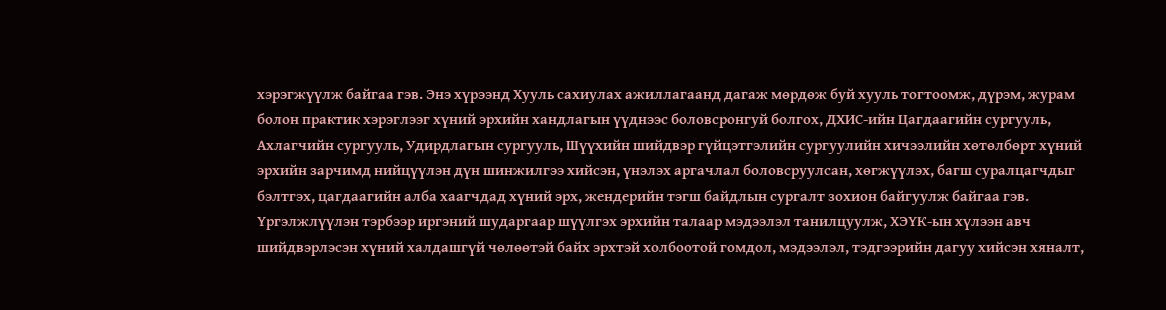хэрэгжүүлж байгаа гэв. Энэ хүрээнд Хууль сахиулах ажиллагаанд дагаж мөрдөж буй хууль тогтоомж, дүрэм, журам болон практик хэрэглээг хүний эрхийн хандлагын үүднээс боловсронгуй болгох, ДХИС-ийн Цагдаагийн сургууль, Ахлагчийн сургууль, Удирдлагын сургууль, Шүүхийн шийдвэр гүйцэтгэлийн сургуулийн хичээлийн хөтөлбөрт хүний эрхийн зарчимд нийцүүлэн дүн шинжилгээ хийсэн, үнэлэх аргачлал боловсруулсан, хөгжүүлэх, багш суралцагчдыг бэлтгэх, цагдаагийн алба хаагчдад хүний эрх, жендерийн тэгш байдлын сургалт зохион байгуулж байгаа гэв. Үргэлжлүүлэн тэрбээр иргэний шударгаар шүүлгэх эрхийн талаар мэдээлэл танилцуулж, ХЭҮК-ын хүлээн авч шийдвэрлэсэн хүний халдашгүй чөлөөтэй байх эрхтэй холбоотой гомдол, мэдээлэл, тэдгээрийн дагуу хийсэн хяналт,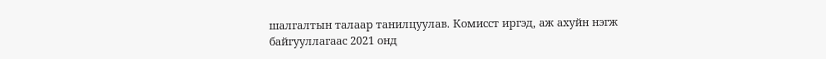шалгалтын талаар танилцуулав. Комисст иргэд, аж ахуйн нэгж байгууллагаас 2021 онд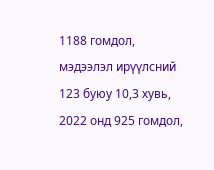1188 гомдол, мэдээлэл ирүүлсний 123 буюу 10,3 хувь, 2022 онд 925 гомдол,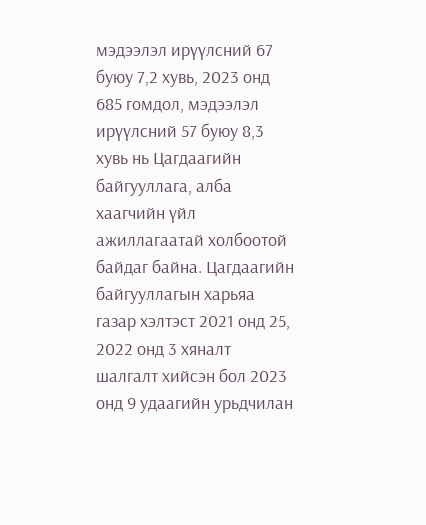мэдээлэл ирүүлсний 67 буюу 7,2 хувь, 2023 онд 685 гомдол, мэдээлэл ирүүлсний 57 буюу 8,3 хувь нь Цагдаагийн байгууллага, алба хаагчийн үйл ажиллагаатай холбоотой байдаг байна. Цагдаагийн байгууллагын харьяа газар хэлтэст 2021 онд 25, 2022 онд 3 хяналт  шалгалт хийсэн бол 2023 онд 9 удаагийн урьдчилан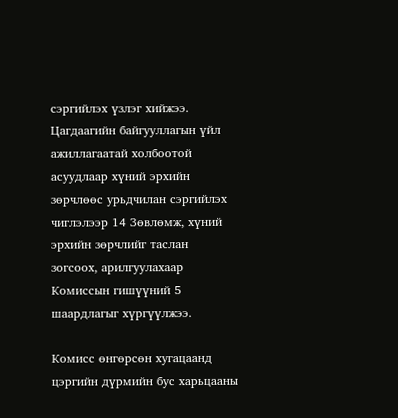сэргийлэх үзлэг хийжээ. Цагдаагийн байгууллагын үйл ажиллагаатай холбоотой асуудлаар хүний эрхийн зөрчлөөс урьдчилан сэргийлэх чиглэлээр 14 Зөвлөмж, хүний эрхийн зөрчлийг таслан зогсоох, арилгуулахаар Комиссын гишүүний 5 шаардлагыг хүргүүлжээ.

Комисс өнгөрсөн хугацаанд цэргийн дүрмийн бус харьцааны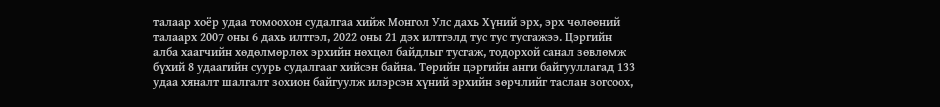талаар хоёр удаа томоохон судалгаа хийж Монгол Улс дахь Хүний эрх, эрх чөлөөний талаарх 2007 оны 6 дахь илтгэл, 2022 оны 21 дэх илтгэлд тус тус тусгажээ. Цэргийн алба хаагчийн хөдөлмөрлөх эрхийн нөхцөл байдлыг тусгаж, тодорхой санал зөвлөмж бүхий 8 удаагийн суурь судалгааг хийсэн байна. Төрийн цэргийн анги байгууллагад 133 удаа хяналт шалгалт зохион байгуулж илэрсэн хүний эрхийн зөрчлийг таслан зогсоох,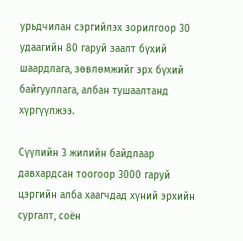урьдчилан сэргийлэх зорилгоор 30 удаагийн 80 гаруй заалт бүхий шаардлага, зөвлөмжийг эрх бүхий байгууллага, албан тушаалтанд хүргүүлжээ.

Сүүлийн 3 жилийн байдлаар давхардсан тоогоор 3000 гаруй цэргийн алба хаагчдад хүний эрхийн сургалт, соён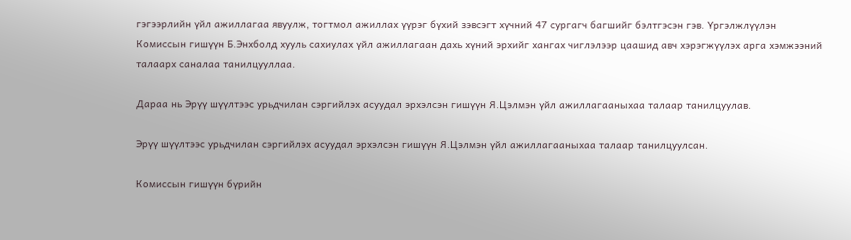гэгээрлийн үйл ажиллагаа явуулж, тогтмол ажиллах үүрэг бүхий зэвсэгт хүчний 47 сургагч багшийг бэлтгэсэн гэв. Үргэлжлүүлэн Комиссын гишүүн Б.Энхболд хууль сахиулах үйл ажиллагаан дахь хүний эрхийг хангах чиглэлээр цаашид авч хэрэгжүүлэх арга хэмжээний талаарх саналаа танилцууллаа.

Дараа нь Эрүү шүүлтээс урьдчилан сэргийлэх асуудал эрхэлсэн гишүүн Я.Цэлмэн үйл ажиллагааныхаа талаар танилцуулав.

Эрүү шүүлтээс урьдчилан сэргийлэх асуудал эрхэлсэн гишүүн Я.Цэлмэн үйл ажиллагааныхаа талаар танилцуулсан.

Комиссын гишүүн бүрийн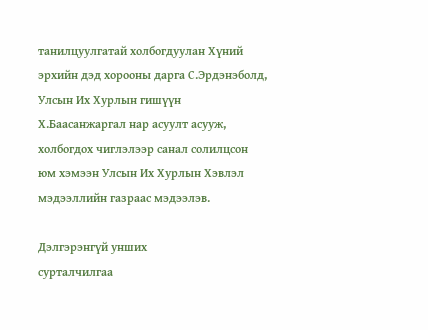танилцуулгатай холбогдуулан Хүний эрхийн дэд хорооны дарга С.Эрдэнэболд, Улсын Их Хурлын гишүүн Х.Баасанжаргал нар асуулт асууж, холбогдох чиглэлээр санал солилцсон юм хэмээн Улсын Их Хурлын Хэвлэл мэдээллийн газраас мэдээлэв.

Дэлгэрэнгүй унших
сурталчилгаа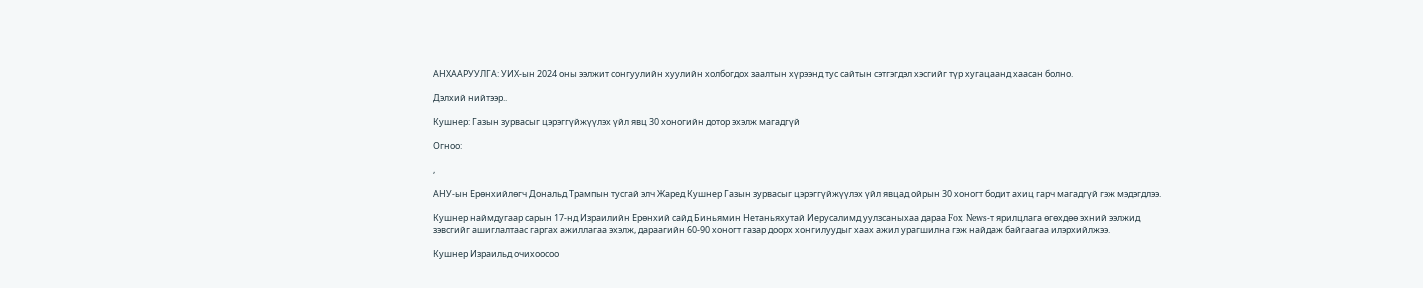АНХААРУУЛГА: УИХ-ын 2024 оны ээлжит сонгуулийн хуулийн холбогдох заалтын хүрээнд тус сайтын сэтгэгдэл хэсгийг түр хугацаанд хаасан болно.

Дэлхий нийтээр..

Кушнер: Газын зурвасыг цэрэггүйжүүлэх үйл явц 30 хоногийн дотор эхэлж магадгүй

Огноо:

,

АНУ-ын Ерөнхийлөгч Дональд Трампын тусгай элч Жаред Кушнер Газын зурвасыг цэрэггүйжүүлэх үйл явцад ойрын 30 хоногт бодит ахиц гарч магадгүй гэж мэдэгдлээ.

Кушнер наймдугаар сарын 17-нд Израилийн Ерөнхий сайд Биньямин Нетаньяхутай Иерусалимд уулзсаныхаа дараа Fox News-т ярилцлага өгөхдөө эхний ээлжид зэвсгийг ашиглалтаас гаргах ажиллагаа эхэлж, дараагийн 60-90 хоногт газар доорх хонгилуудыг хаах ажил урагшилна гэж найдаж байгаагаа илэрхийлжээ.

Кушнер Израильд очихоосоо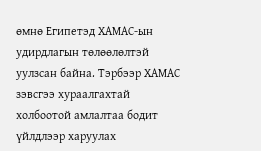өмнө Египетэд ХАМАС-ын удирдлагын төлөөлөлтэй уулзсан байна. Тэрбээр ХАМАС зэвсгээ хураалгахтай холбоотой амлалтаа бодит үйлдлээр харуулах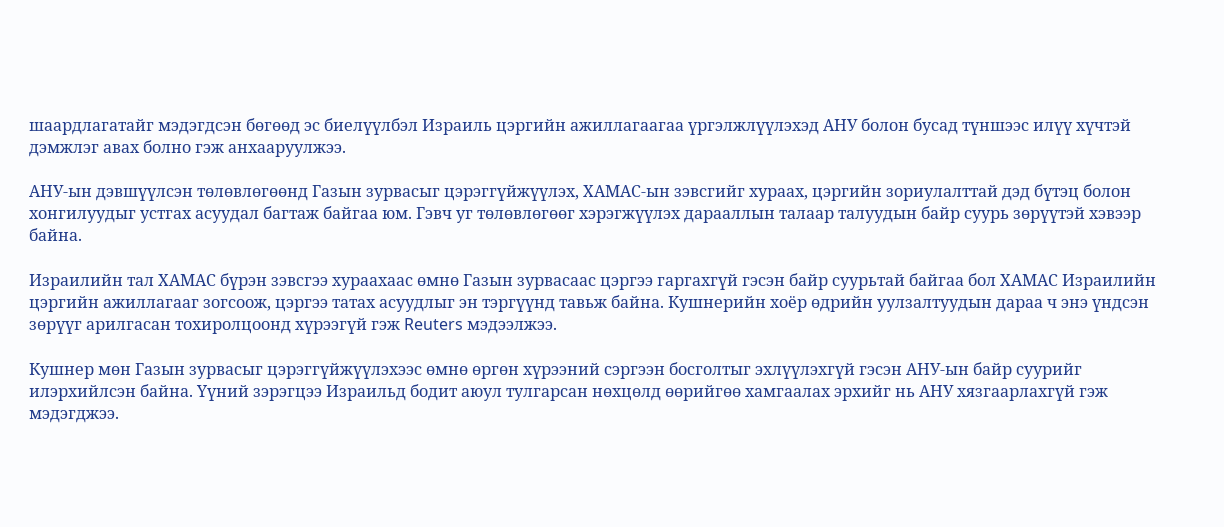шаардлагатайг мэдэгдсэн бөгөөд эс биелүүлбэл Израиль цэргийн ажиллагаагаа үргэлжлүүлэхэд АНУ болон бусад түншээс илүү хүчтэй дэмжлэг авах болно гэж анхааруулжээ.

АНУ-ын дэвшүүлсэн төлөвлөгөөнд Газын зурвасыг цэрэггүйжүүлэх, ХАМАС-ын зэвсгийг хураах, цэргийн зориулалттай дэд бүтэц болон хонгилуудыг устгах асуудал багтаж байгаа юм. Гэвч уг төлөвлөгөөг хэрэгжүүлэх дарааллын талаар талуудын байр суурь зөрүүтэй хэвээр байна.

Израилийн тал ХАМАС бүрэн зэвсгээ хураахаас өмнө Газын зурвасаас цэргээ гаргахгүй гэсэн байр суурьтай байгаа бол ХАМАС Израилийн цэргийн ажиллагааг зогсоож, цэргээ татах асуудлыг эн тэргүүнд тавьж байна. Кушнерийн хоёр өдрийн уулзалтуудын дараа ч энэ үндсэн зөрүүг арилгасан тохиролцоонд хүрээгүй гэж Reuters мэдээлжээ.

Кушнер мөн Газын зурвасыг цэрэггүйжүүлэхээс өмнө өргөн хүрээний сэргээн босголтыг эхлүүлэхгүй гэсэн АНУ-ын байр суурийг илэрхийлсэн байна. Үүний зэрэгцээ Израильд бодит аюул тулгарсан нөхцөлд өөрийгөө хамгаалах эрхийг нь АНУ хязгаарлахгүй гэж мэдэгджээ.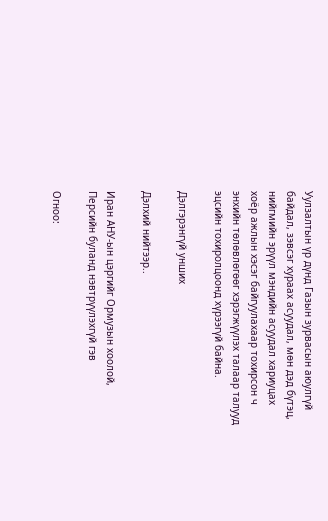Уулзалтын үр дүнд Газын зурвасын аюулгүй байдал, зэвсэг хураах асуудал, мөн дэд бүтэц, нийгмийн эрүүл мэндийн асуудал хариуцах хоёр ажлын хэсэг байгуулахаар тохирсон ч энхийн төлөвлөгөөг хэрэгжүүлэх талаар талууд эцсийн тохиролцоонд хүрээгүй байна.

Дэлгэрэнгүй унших

Дэлхий нийтээр..

Иран АНУ-ын цэргийг Ормузын хоолой, Персийн буланд нэвтрүүлэхгүй гэв

Огноо: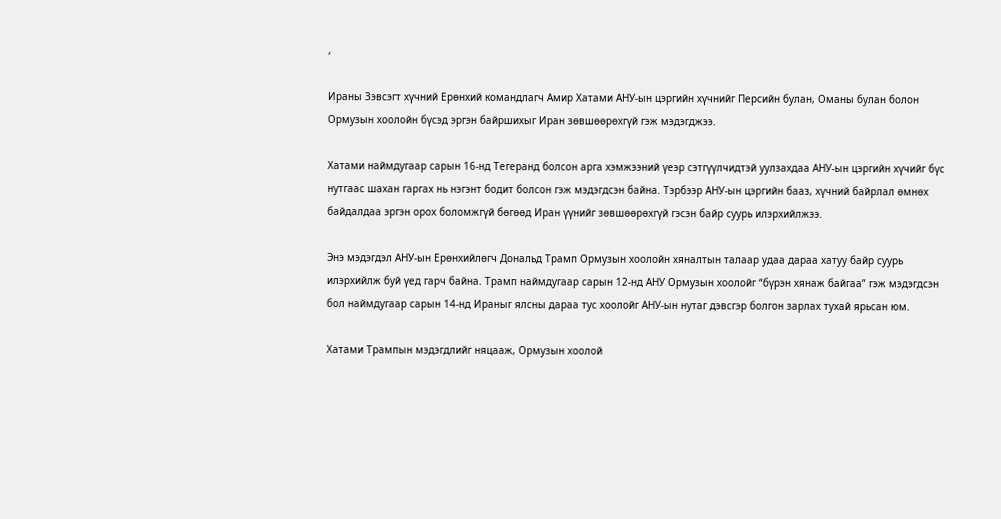,

Ираны Зэвсэгт хүчний Ерөнхий командлагч Амир Хатами АНУ-ын цэргийн хүчнийг Персийн булан, Оманы булан болон Ормузын хоолойн бүсэд эргэн байршихыг Иран зөвшөөрөхгүй гэж мэдэгджээ.

Хатами наймдугаар сарын 16-нд Тегеранд болсон арга хэмжээний үеэр сэтгүүлчидтэй уулзахдаа АНУ-ын цэргийн хүчийг бүс нутгаас шахан гаргах нь нэгэнт бодит болсон гэж мэдэгдсэн байна. Тэрбээр АНУ-ын цэргийн бааз, хүчний байрлал өмнөх байдалдаа эргэн орох боломжгүй бөгөөд Иран үүнийг зөвшөөрөхгүй гэсэн байр суурь илэрхийлжээ.

Энэ мэдэгдэл АНУ-ын Ерөнхийлөгч Дональд Трамп Ормузын хоолойн хяналтын талаар удаа дараа хатуу байр суурь илэрхийлж буй үед гарч байна. Трамп наймдугаар сарын 12-нд АНУ Ормузын хоолойг “бүрэн хянаж байгаа” гэж мэдэгдсэн бол наймдугаар сарын 14-нд Ираныг ялсны дараа тус хоолойг АНУ-ын нутаг дэвсгэр болгон зарлах тухай ярьсан юм.

Хатами Трампын мэдэгдлийг няцааж, Ормузын хоолой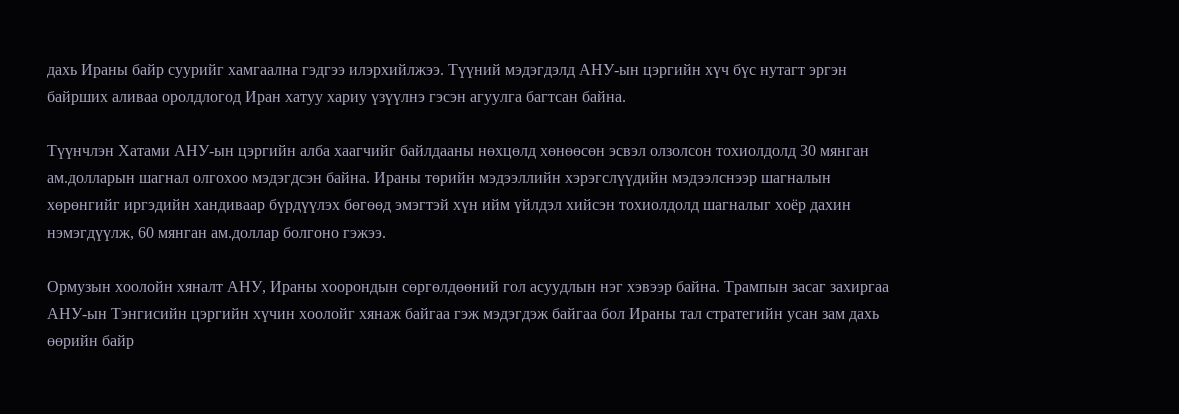дахь Ираны байр суурийг хамгаална гэдгээ илэрхийлжээ. Түүний мэдэгдэлд АНУ-ын цэргийн хүч бүс нутагт эргэн байрших аливаа оролдлогод Иран хатуу хариу үзүүлнэ гэсэн агуулга багтсан байна.

Түүнчлэн Хатами АНУ-ын цэргийн алба хаагчийг байлдааны нөхцөлд хөнөөсөн эсвэл олзолсон тохиолдолд 30 мянган ам.долларын шагнал олгохоо мэдэгдсэн байна. Ираны төрийн мэдээллийн хэрэгслүүдийн мэдээлснээр шагналын хөрөнгийг иргэдийн хандиваар бүрдүүлэх бөгөөд эмэгтэй хүн ийм үйлдэл хийсэн тохиолдолд шагналыг хоёр дахин нэмэгдүүлж, 60 мянган ам.доллар болгоно гэжээ.

Ормузын хоолойн хяналт АНУ, Ираны хоорондын сөргөлдөөний гол асуудлын нэг хэвээр байна. Трампын засаг захиргаа АНУ-ын Тэнгисийн цэргийн хүчин хоолойг хянаж байгаа гэж мэдэгдэж байгаа бол Ираны тал стратегийн усан зам дахь өөрийн байр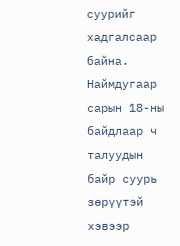суурийг хадгалсаар байна. Наймдугаар сарын 18-ны байдлаар ч талуудын байр суурь зөрүүтэй хэвээр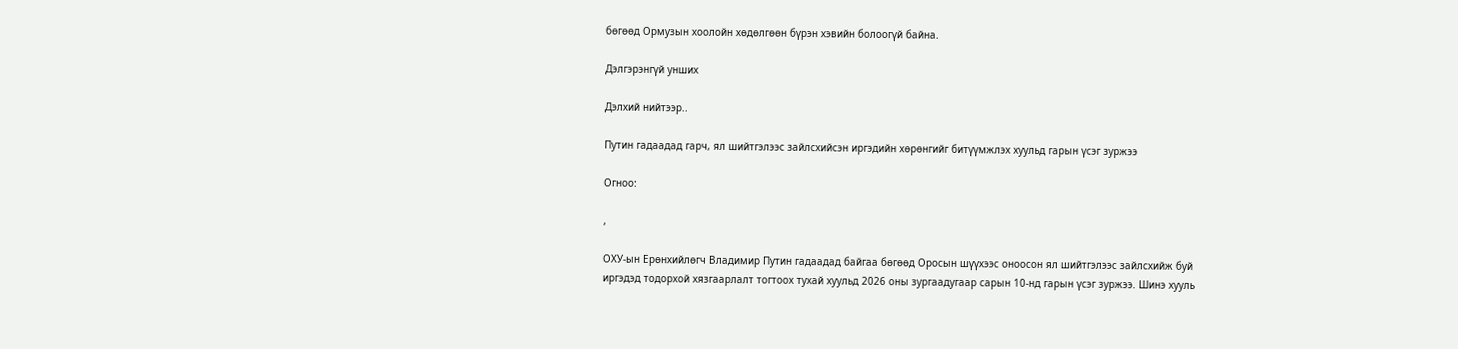бөгөөд Ормузын хоолойн хөдөлгөөн бүрэн хэвийн болоогүй байна.

Дэлгэрэнгүй унших

Дэлхий нийтээр..

Путин гадаадад гарч, ял шийтгэлээс зайлсхийсэн иргэдийн хөрөнгийг битүүмжлэх хуульд гарын үсэг зуржээ

Огноо:

,

ОХУ-ын Ерөнхийлөгч Владимир Путин гадаадад байгаа бөгөөд Оросын шүүхээс оноосон ял шийтгэлээс зайлсхийж буй иргэдэд тодорхой хязгаарлалт тогтоох тухай хуульд 2026 оны зургаадугаар сарын 10-нд гарын үсэг зуржээ. Шинэ хууль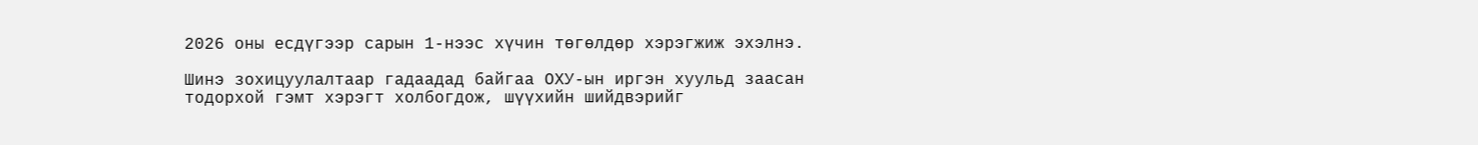2026 оны есдүгээр сарын 1-нээс хүчин төгөлдөр хэрэгжиж эхэлнэ.

Шинэ зохицуулалтаар гадаадад байгаа ОХУ-ын иргэн хуульд заасан тодорхой гэмт хэрэгт холбогдож, шүүхийн шийдвэрийг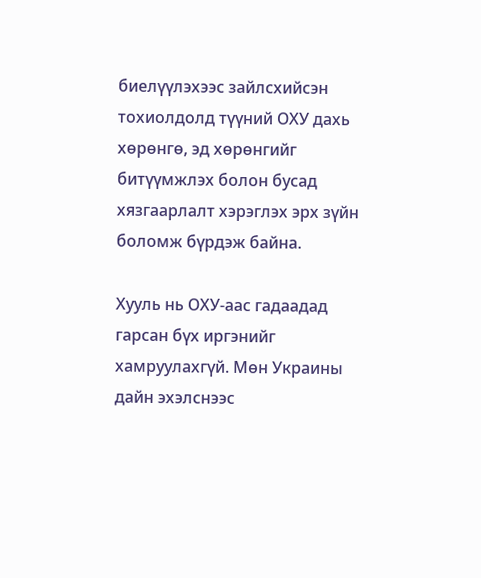биелүүлэхээс зайлсхийсэн тохиолдолд түүний ОХУ дахь хөрөнгө, эд хөрөнгийг битүүмжлэх болон бусад хязгаарлалт хэрэглэх эрх зүйн боломж бүрдэж байна.

Хууль нь ОХУ-аас гадаадад гарсан бүх иргэнийг хамруулахгүй. Мөн Украины дайн эхэлснээс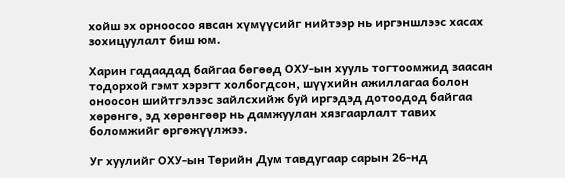хойш эх орноосоо явсан хүмүүсийг нийтээр нь иргэншлээс хасах зохицуулалт биш юм.

Харин гадаадад байгаа бөгөөд ОХУ-ын хууль тогтоомжид заасан тодорхой гэмт хэрэгт холбогдсон, шүүхийн ажиллагаа болон оноосон шийтгэлээс зайлсхийж буй иргэдэд дотоодод байгаа хөрөнгө, эд хөрөнгөөр нь дамжуулан хязгаарлалт тавих боломжийг өргөжүүлжээ.

Уг хуулийг ОХУ-ын Төрийн Дум тавдугаар сарын 26-нд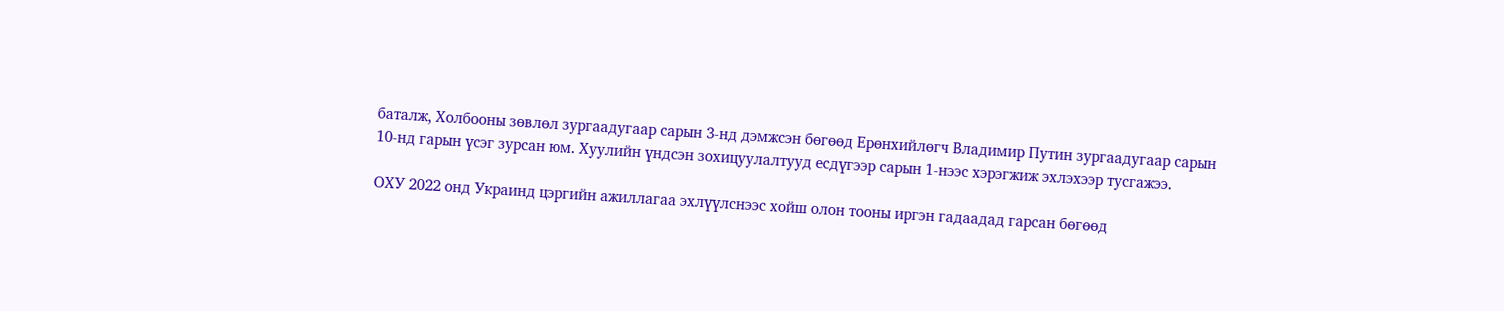баталж, Холбооны зөвлөл зургаадугаар сарын 3-нд дэмжсэн бөгөөд Ерөнхийлөгч Владимир Путин зургаадугаар сарын 10-нд гарын үсэг зурсан юм. Хуулийн үндсэн зохицуулалтууд есдүгээр сарын 1-нээс хэрэгжиж эхлэхээр тусгажээ.

ОХУ 2022 онд Украинд цэргийн ажиллагаа эхлүүлснээс хойш олон тооны иргэн гадаадад гарсан бөгөөд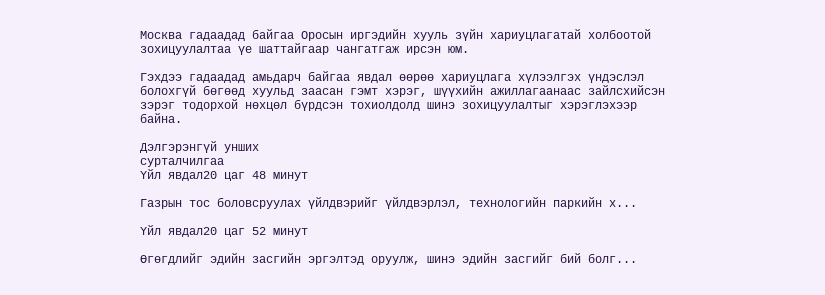Москва гадаадад байгаа Оросын иргэдийн хууль зүйн хариуцлагатай холбоотой зохицуулалтаа үе шаттайгаар чангатгаж ирсэн юм.

Гэхдээ гадаадад амьдарч байгаа явдал өөрөө хариуцлага хүлээлгэх үндэслэл болохгүй бөгөөд хуульд заасан гэмт хэрэг, шүүхийн ажиллагаанаас зайлсхийсэн зэрэг тодорхой нөхцөл бүрдсэн тохиолдолд шинэ зохицуулалтыг хэрэглэхээр байна.

Дэлгэрэнгүй унших
сурталчилгаа
Үйл явдал20 цаг 48 минут

Газрын тос боловсруулах үйлдвэрийг үйлдвэрлэл, технологийн паркийн х...

Үйл явдал20 цаг 52 минут

Өгөгдлийг эдийн засгийн эргэлтэд оруулж, шинэ эдийн засгийг бий болг...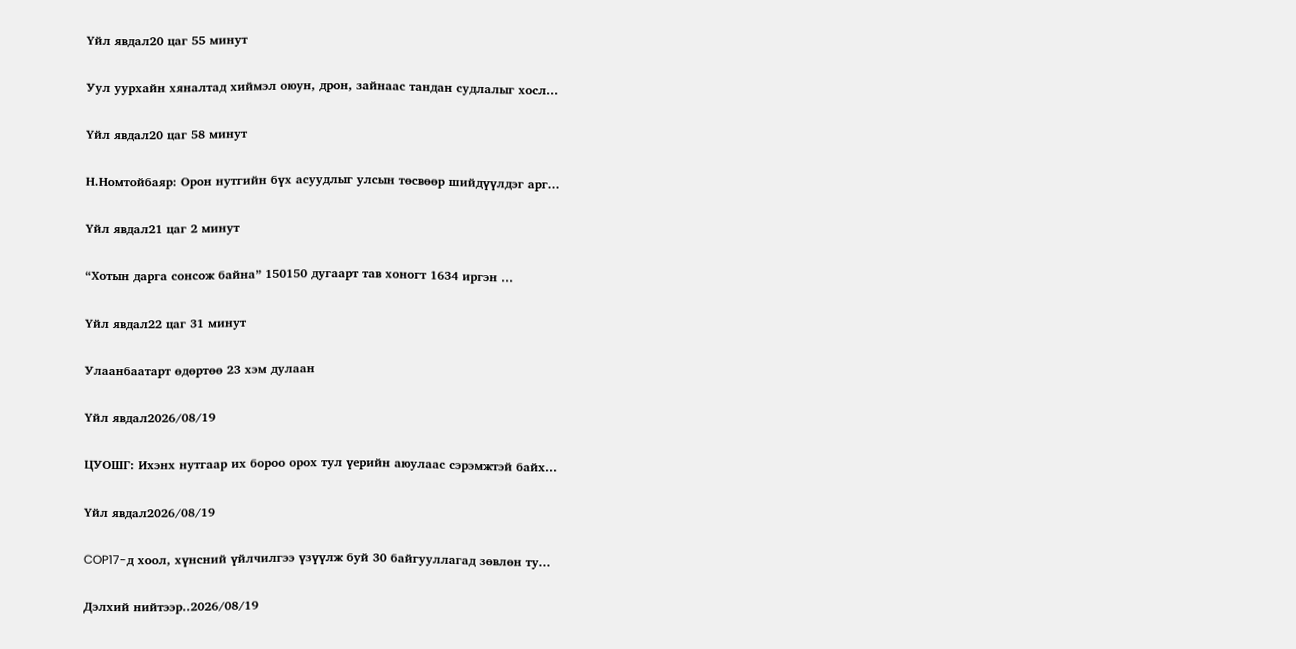Үйл явдал20 цаг 55 минут

Уул уурхайн хяналтад хиймэл оюун, дрон, зайнаас тандан судлалыг хосл...

Үйл явдал20 цаг 58 минут

Н.Номтойбаяр: Орон нутгийн бүх асуудлыг улсын төсвөөр шийдүүлдэг арг...

Үйл явдал21 цаг 2 минут

“Хотын дарга сонсож байна” 150150 дугаарт тав хоногт 1634 иргэн ...

Үйл явдал22 цаг 31 минут

Улаанбаатарт өдөртөө 23 хэм дулаан

Үйл явдал2026/08/19

ЦУОШГ: Ихэнх нутгаар их бороо орох тул үерийн аюулаас сэрэмжтэй байх...

Үйл явдал2026/08/19

COP17-д хоол, хүнсний үйлчилгээ үзүүлж буй 30 байгууллагад зөвлөн ту...

Дэлхий нийтээр..2026/08/19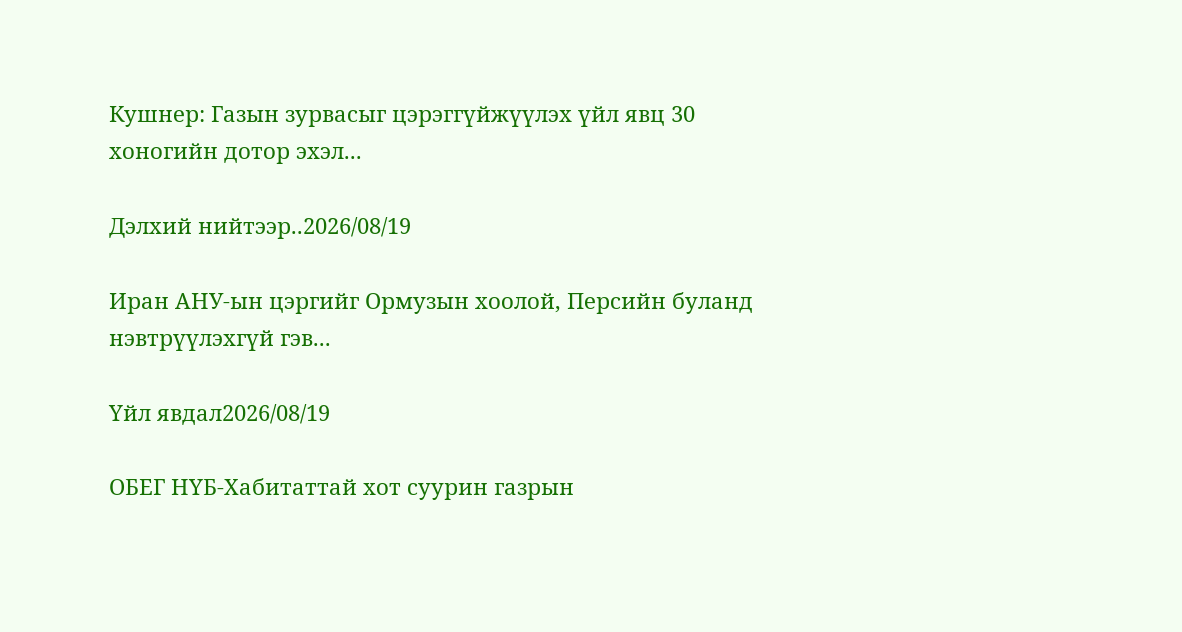Кушнер: Газын зурвасыг цэрэггүйжүүлэх үйл явц 30 хоногийн дотор эхэл...

Дэлхий нийтээр..2026/08/19

Иран АНУ-ын цэргийг Ормузын хоолой, Персийн буланд нэвтрүүлэхгүй гэв...

Үйл явдал2026/08/19

ОБЕГ НҮБ-Хабитаттай хот суурин газрын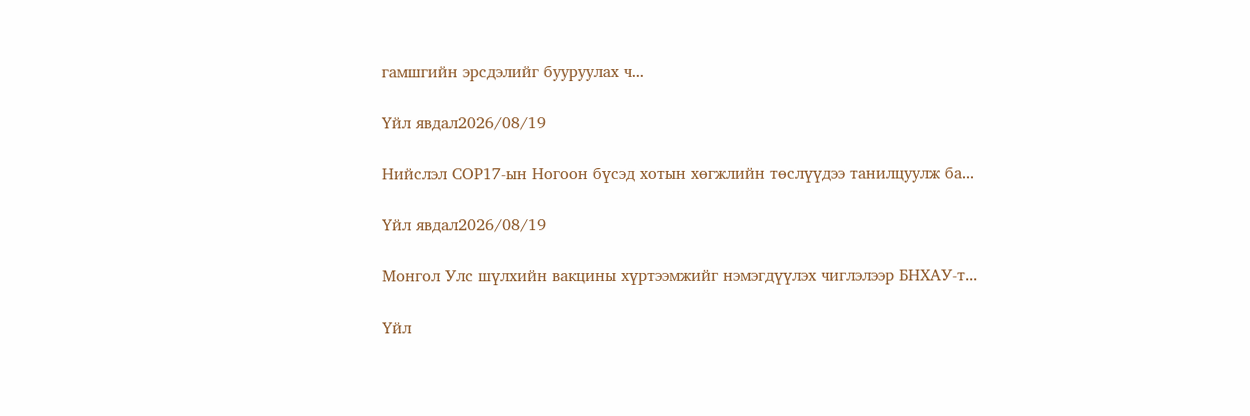гамшгийн эрсдэлийг бууруулах ч...

Үйл явдал2026/08/19

Нийслэл COP17-ын Ногоон бүсэд хотын хөгжлийн төслүүдээ танилцуулж ба...

Үйл явдал2026/08/19

Монгол Улс шүлхийн вакцины хүртээмжийг нэмэгдүүлэх чиглэлээр БНХАУ-т...

Үйл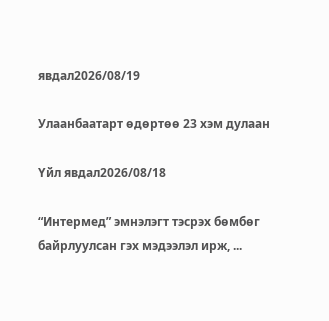явдал2026/08/19

Улаанбаатарт өдөртөө 23 хэм дулаан

Үйл явдал2026/08/18

“Интермед” эмнэлэгт тэсрэх бөмбөг байрлуулсан гэх мэдээлэл ирж, ...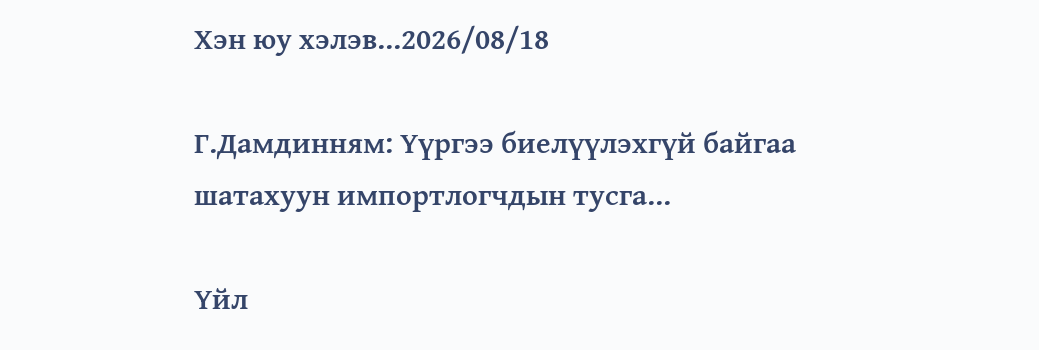Хэн юу хэлэв...2026/08/18

Г.Дамдинням: Үүргээ биелүүлэхгүй байгаа шатахуун импортлогчдын тусга...

Үйл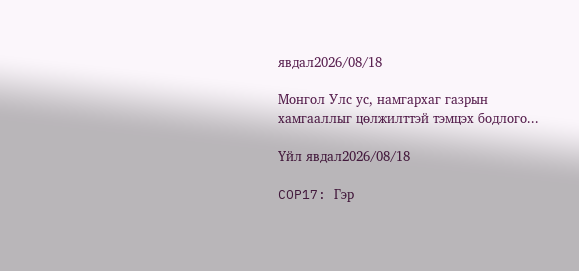явдал2026/08/18

Монгол Улс ус, намгархаг газрын хамгааллыг цөлжилттэй тэмцэх бодлого...

Үйл явдал2026/08/18

COP17: Гэр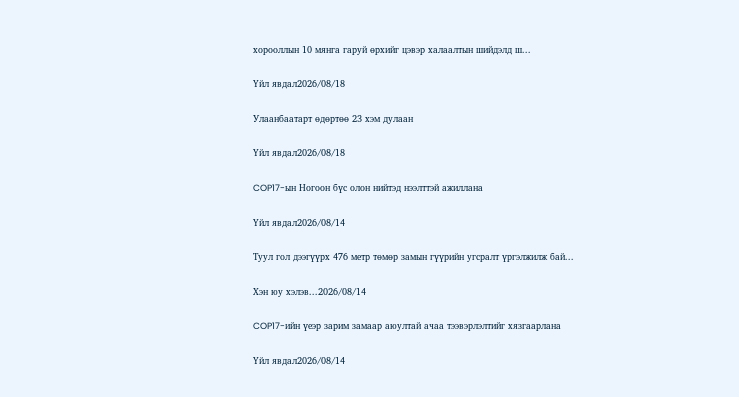хорооллын 10 мянга гаруй өрхийг цэвэр халаалтын шийдэлд ш...

Үйл явдал2026/08/18

Улаанбаатарт өдөртөө 23 хэм дулаан

Үйл явдал2026/08/18

COP17-ын Ногоон бүс олон нийтэд нээлттэй ажиллана

Үйл явдал2026/08/14

Туул гол дээгүүрх 476 метр төмөр замын гүүрийн угсралт үргэлжилж бай...

Хэн юу хэлэв...2026/08/14

COP17-ийн үеэр зарим замаар аюултай ачаа тээвэрлэлтийг хязгаарлана

Үйл явдал2026/08/14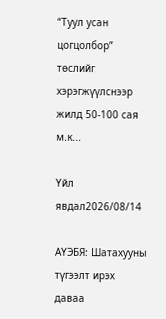“Туул усан цогцолбор” төслийг хэрэгжүүлснээр жилд 50-100 сая м.к...

Үйл явдал2026/08/14

АҮЭБЯ: Шатахууны түгээлт ирэх даваа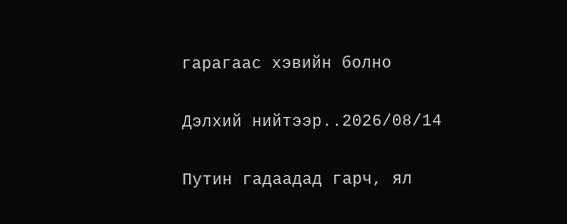гарагаас хэвийн болно

Дэлхий нийтээр..2026/08/14

Путин гадаадад гарч, ял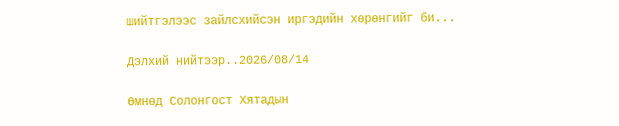шийтгэлээс зайлсхийсэн иргэдийн хөрөнгийг би...

Дэлхий нийтээр..2026/08/14

Өмнөд Солонгост Хятадын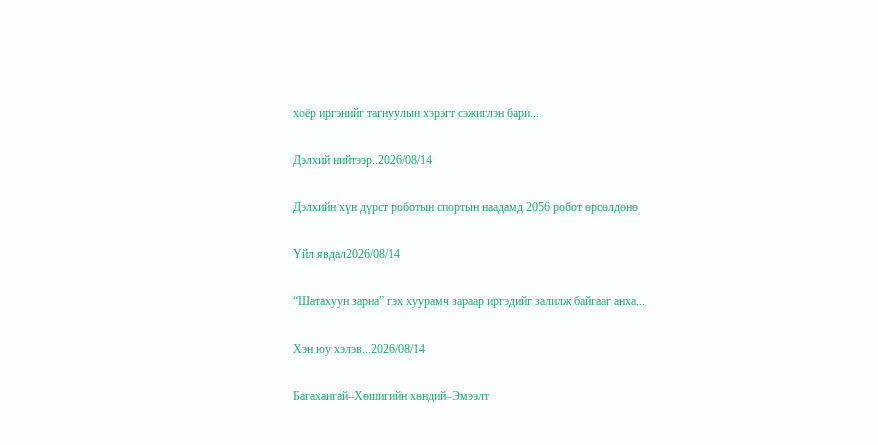хоёр иргэнийг тагнуулын хэрэгт сэжиглэн бари...

Дэлхий нийтээр..2026/08/14

Дэлхийн хүн дүрст роботын спортын наадамд 2056 робот өрсөлдөнө

Үйл явдал2026/08/14

“Шатахуун зарна” гэх хуурамч зараар иргэдийг залилж байгааг анха...

Хэн юу хэлэв...2026/08/14

Багахангай–Хөшигийн хөндий–Эмээлт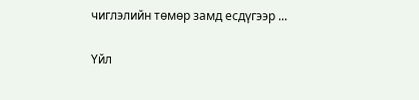чиглэлийн төмөр замд есдүгээр ...

Үйл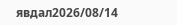явдал2026/08/14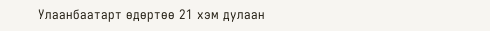Улаанбаатарт өдөртөө 21 хэм дулаан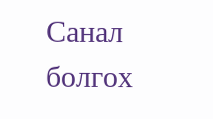Санал болгох